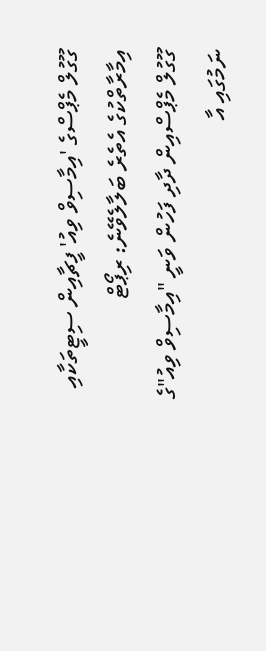ގޫގުލް މެޕްސްގެ 'އިމާސިވް ވިއު' ފީޗާއިން ސިޓީތަކާއި އިމާރާތްކުގެ އެތެރެ ބަލާލެވޭނެ: ރިޕޯޓް
ގޫގުލް މެޕްސްއިން ދާދި ފަހުން ވަނީ "އިމާސިވް ވިއު"ގެ ނަމުގައި އާ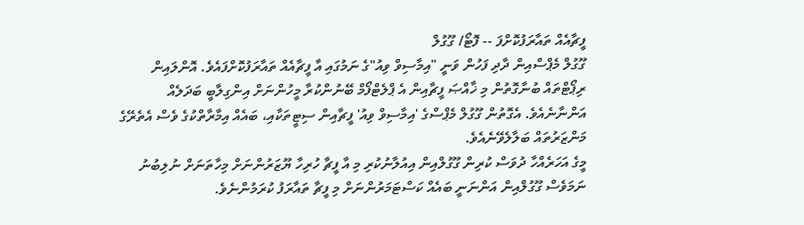ފީޗާއެއް ތައާރަފުކޮށްފަ -- ފޮޓޯ/ ގޫގުލް
ގޫގުލް މެޕްސްއިން ދާދި ފަހުން ވަނީ "އިމާސިވް ވިއު"ގެ ނަމުގައި އާ ފީޗާއެއް ތައާރަފުކޮށްފައެވެ. އޮންލައިން ރިޕޯޓްތައް ބުނާގޮތުން މި ޚާއްޞަ ފީޗާއިން އެ ޕްލެޓްފޯމް ބޭނުންކުރާ މީހުންނަށް އިންގިލާބީ ބަދަލެއް އަންނާނެއެވެ. އެގޮތުން ގޫގުލް މެޕްސްގެ 'އިމާސިވް ވިއު' ފީޗާއިން ސިޓީތަކާއި، ބައެއް އިމާރާތްކުގެ ވެސް އެތެރޭގެ މަންޒަރުތައް ބަލާލެވޭނެއެވެ.
މީގެ އަހަރެއްހާ ދުވަސް ކުރިން ގޫގުލްއިން އިއުލާނުކުރި މި އާ ފީޗާ ހުރިހާ ޔޫޒަރުންނަށް މިހާތަނަށް ނުލިބުނު ނަމަވެސް ގޫގުލްއިން އަންނަނީ ބައެއް ކަސްޓަމަރުންނަށް މި ފީޗާ ތައާރަފު ކުރަމުންނެވެ.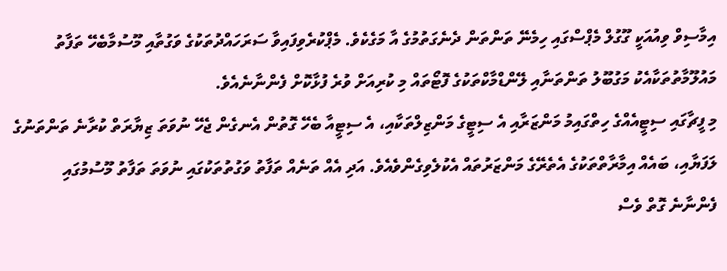އިމާސިވް ވިއުއަކީ ގޫގުލް މެޕްސްގައި ހިމެނޭ ތަންތަން ދެނެގަތުމުގެ އާ މަގެކެވެ. މެޕްކުރެވިފައިވާ ސަރަހައްދުތަކުގެ ވަގުތާއި މޫސުމާބެހޭ ތަފާތު މައުލޫމާތުތަކާއެކު މަގުބޫލު ތަންތަނާއި ލޭންޑްމާކްތަކުގެ ފޮޓޯތައް މި ކުރިއަށް ވުރެ ފުޅާކޮށް ފެންނާނެއެވެ.
މި ފީޗާގައި ސިޓީއެއްގެ ހިތްގައިމު މަންޒަރާއި އެ ސިޓީގެ މަންޒިލްތަކާއި، އެ ސިޓީއާ ބެހޭ ގޮތުން އެނގެން ޖެހޭ ނުވަތަ ޒިޔާރަތް ކުރާނެ ތަންތަނުގެ ލަފަޔާއި، ބައެއް އިމާރާތްތަކުގެ އެތެރޭގެ މަންޒަރުތައް އެކުލެވިގެންވެއެވެ. އަދި އެއް ތަނެއް ތަފާތު ވަގުތުތަކުގައި ނުވަތަ ތަފާތު މޫސުމުގައި ފެންނާނެ ގޮތް ވެސް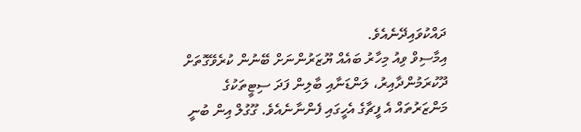ދައްކުވައިދޭނެއެވެ.
އިމާސިވް ވިއު މިހާރު ބައެއް ޔޫޒަރުންނަށް ބޭނުން ކުރެވޭގޮތަށް ދޫކުރަމުންދާއިރު، ލަންޑަނާއި ބާލިން ފަދަ ސިޓީތަކުގެ މަންޒަރުތައް އެ ފީޗާގެ އެހީގައި ފެންނާނެއެވެ. ގޫގުލް އިން ބުނީ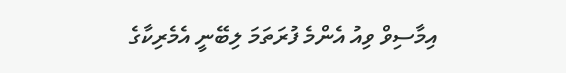އިމާސިވް ވިއު އެންމެ ފުރަތަމަ ލިބޭނީ އެމެރިކާގެ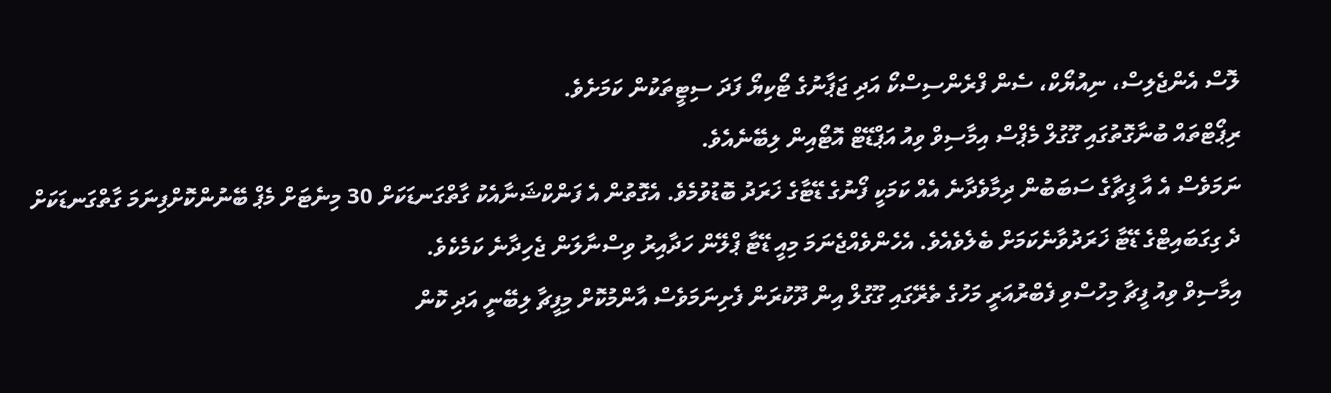ލޮސް އެންޖެލިސް، ނިއުޔޯކް، ސެން ފްރެންސިސްކޯ އަދި ޖަޕާނުގެ ޓޯކިޔޯ ފަދަ ސިޓީތަކުން ކަމަށެވެ.
ރިޕޯޓްތައް ބުނާގޮތުގައި ގޫގުލް މެޕްސް އިމާސިވް ވިއު އަޕްޑޭޓް އޮޓޯއިން ލިބޭނެއެވެ.
ނަމަވެސް އެ އާ ފީޗާގެ ސަބަބުން ދިމާވެދާނެ އެއް ކަމަކީ ފޯނުގެ ޑޭޓާގެ ޚަރަދު ބޮޑުވުމެވެ. އެގޮތުން އެ ފަންކްޝަނާއެކު ގާތްގަނޑަކަށް 30 މިނެޓަށް މެޕް ބޭނުންކޮށްފިނަމަ ގާތްގަނޑަކަށް ދެ ގިގަބައިޓްގެ ޑޭޓާ ޚަރަދުވާނެކަމަށް ބެލެވެއެވެ. އެހެންވެއްޖެނަމަ މިއީ ޑޭޓާ ޕްލޭން ހަދާއިރު ވިސްނާލަން ޖެހިދާނެ ކަމެކެވެ.
އިމާސިވް ވިއު ފީޗާ މިހުސްވި ފެބްރުއަރީ މަހުގެ ތެރޭގައި ގޫގުލް އިން ދޫކުރަން ފެށިނަމަވެސް އާންމުކޮށް މިފީޗާ ލިބޭނީ އަދި ކޮން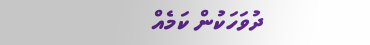ދުވަހަކުން ކަމެއް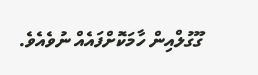ގޫގުލްއިން ހާމަކޮށްފައެއް ނުވެއެވެ.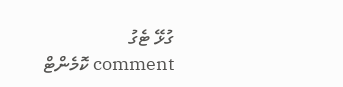ގުޅޭ ޓެގު
comment ކޮމެންޓް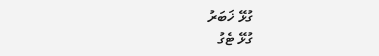ގުޅޭ ޚަބަރު
ގުޅޭ ޓެގު